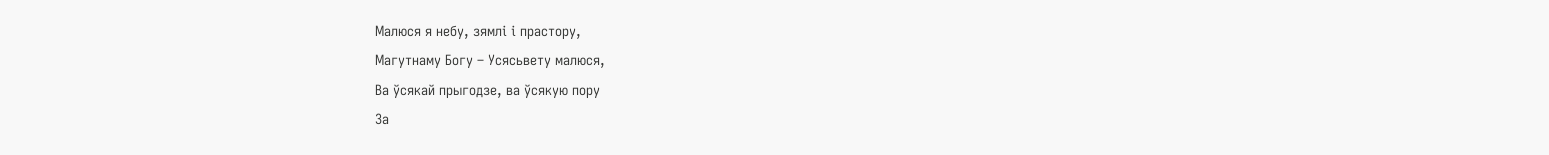Малюся я небу, зямлі і прастору,
Магутнаму Богу – Усясьвету малюся,
Ва ўсякай прыгодзе, ва ўсякую пору
За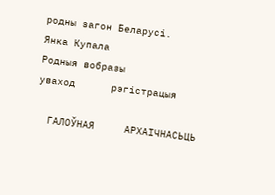родны загон Беларусі.
Янка Купала
Родныя вобразы
уваход      рэгiстрацыя

  ГАЛОЎНАЯ     АРХАІЧНАСЬЦЬ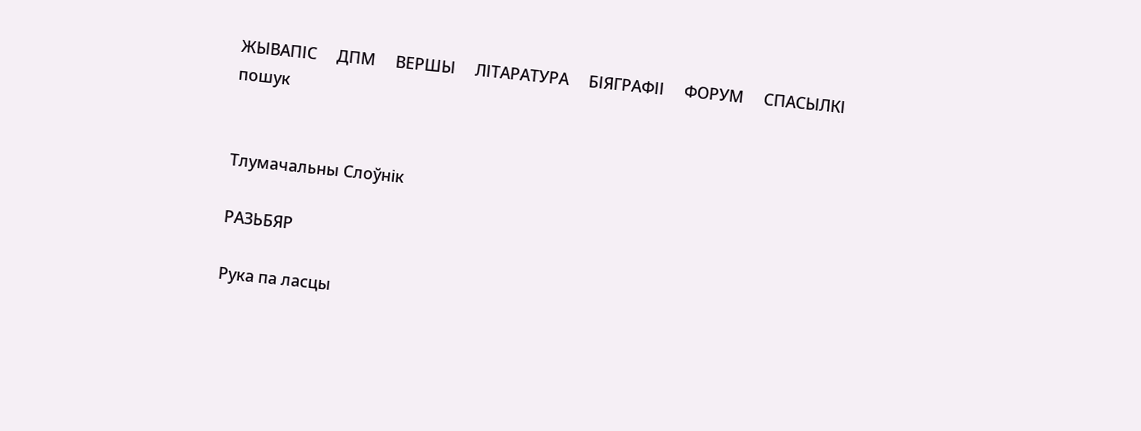ЖЫВАПІС     ДПМ     ВЕРШЫ     ЛІТАРАТУРА     БІЯГРАФІІ     ФОРУМ     СПАСЫЛКІ
пошук


Тлумачальны Слоўнік

РАЗЬБЯР

Рука па ласцы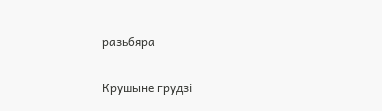разьбяра

Крушыне грудзі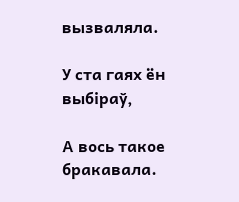вызваляла.

У ста гаях ён выбіраў,

А вось такое бракавала.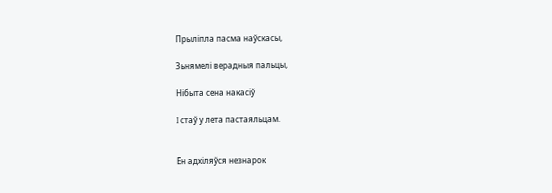Прыліпла пасма наўскасы,

Зьнямелі верадныя пальцы,

Нібыта сена накасіў

I стаў у лета пастаяльцам.


Ён адхіляўся незнарок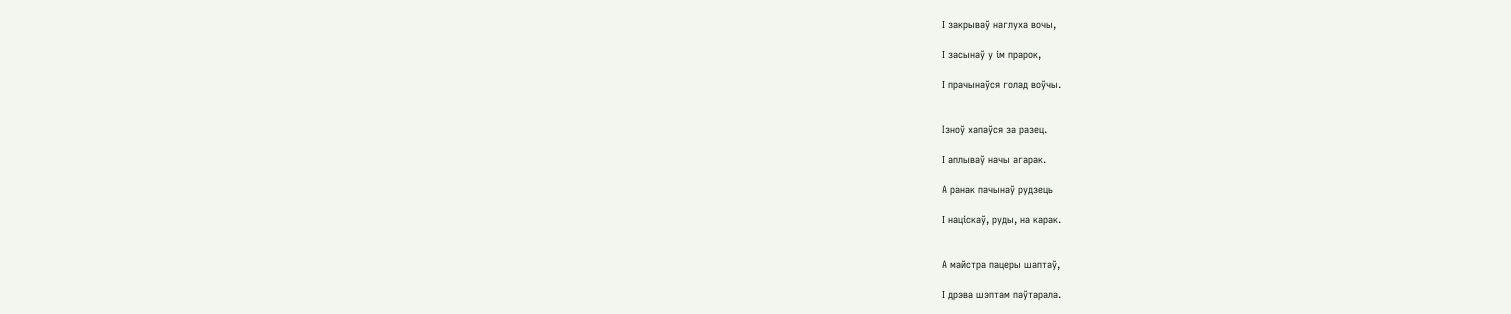I закрываў наглуха вочы,

I засынаў у ім прарок,

I прачынаўся голад воўчы.


Ізноў хапаўся за разец.

I аплываў начы агарак.

А ранак пачынаў рудзець

I націскаў, руды, на карак.


А майстра пацеры шаптаў,

I дрэва шэптам паўтарала.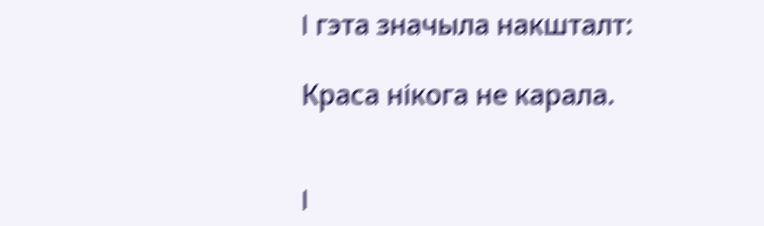I гэта значыла накшталт:

Краса нікога не карала.


I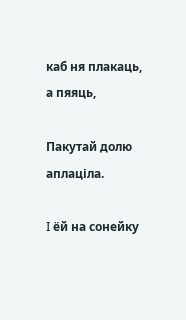каб ня плакаць, а пяяць,

Пакутай долю аплаціла.

I ёй на сонейку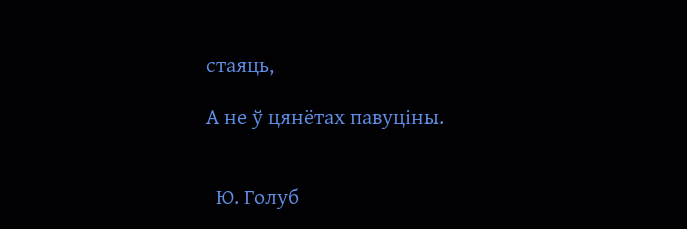стаяць,

А не ў цянётах павуціны.


  Ю. Голуб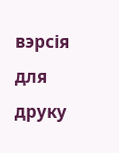вэрсія для друку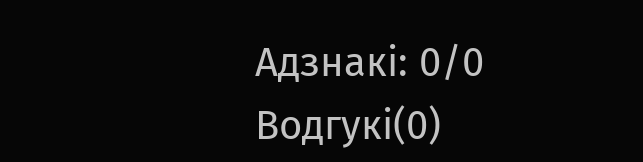Адзнакi: 0/0 Водгукі(0)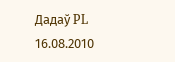Дадаў PL 16.08.2010